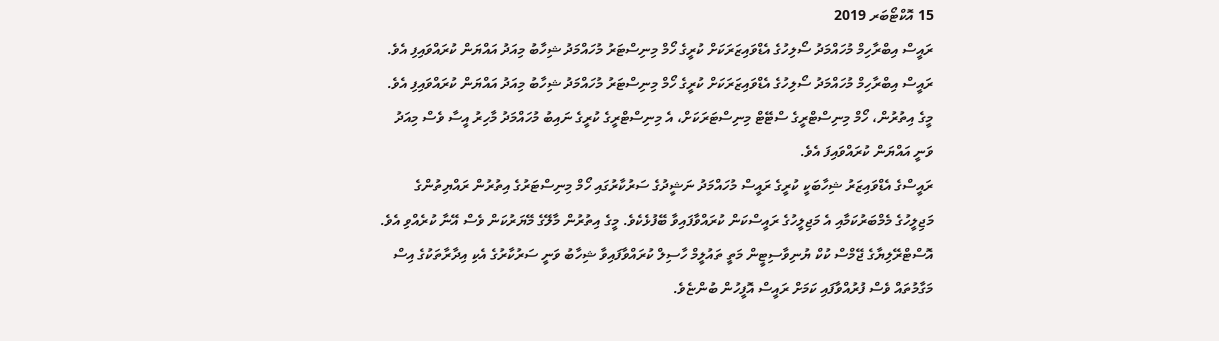15 އޮކްޓޯބަރ 2019
ރައީސް އިބްރާހިމް މުހައްމަދު ސޯލިހުގެ އެޑްވައިޒަރަކަށް ކުރީގެ ހޯމް މިނިސްޓަރު މުހައްމަދު ޝިހާބު މިއަދު އައްޔަން ކުރައްވައިފި އެވެ.
ރައީސް އިބްރާހިމް މުހައްމަދު ސޯލިހުގެ އެޑްވައިޒަރަކަށް ކުރީގެ ހޯމް މިނިސްޓަރު މުހައްމަދު ޝިހާބު މިއަދު އައްޔަން ކުރައްވައިފި އެވެ.
މީގެ އިތުރުން، ހޯމް މިނިސްޓްރީގެ ސްޓޭޓް މިނިސްޓަރަކަށް، އެ މިނިސްޓްރީގެ ކުރީގެ ނައިބު މުހައްމަދު މާހިރު އީސާ ވެސް މިއަދު ވަނީ އައްޔަން ކުރައްވައިފަ އެވެ.
ރައީސްގެ އެޑްވައިޒަރު ޝިހާބަކީ ކުރީގެ ރައީސް މުހައްމަދު ނަޝީދުގެ ސަރުކާރުގައި ހޯމް މިނިސްޓަރުގެ އިތުރުން ރައްޔިތުންގެ މަޖިލީހުގެ މެމްބަރުކަމާއި އެ މަޖިލީހުގެ ރައީސްކަން ކުރައްވާފައިވާ ބޭފުޅެކެވެ. މީގެ އިތުރުން މާލޭގެ މޭޔަރުކަން ވެސް އޭނާ ކުރެއްވި އެވެ. އޮސްޓްރޭލިޔާގެ ޖޭމްސް ކުކް ޔުނިވާސިޓީން މަތީ ތައުލީމް ހާސިލް ކުރައްވާފައިވާ ޝިހާބު ވަނީ ސަރުކާރުގެ އެކި އިދާރާތަކުގެ އިސް މަގާމުތައް ވެސް ފުރުއްވާފައި ކަމަށް ރައީސް އޮފީހުން ބުންޏެވެ.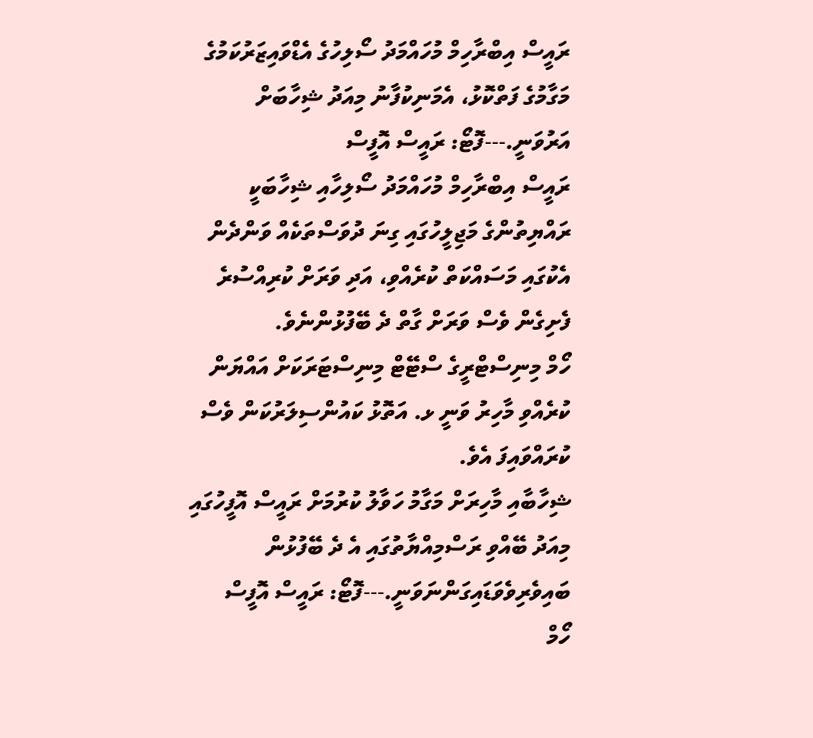ރައީސް އިބްރާހިމް މުހައްމަދު ސޯލިހުގެ އެޑްވައިޒަރުކަމުގެ މަގާމުގެ ފަތްކޮޅު، އެމަނިކުފާނު މިއަދު ޝިހާބަށް އަރުވަނީ.---ފޮޓޯ: ރައީސް އޮފީސް
ރައީސް އިބްރާހިމް މުހައްމަދު ސޯލިހާއި ޝިހާބަކީ ރައްޔިތުންގެ މަޖިލީހުގައި ގިނަ ދުވަސްތަކެއް ވަންދެން އެކުގައި މަސައްކަތް ކުރެއްވި، އަދި ވަރަށް ކުރިއްސުރެ ފެށިގެން ވެސް ވަރަށް ގާތް ދެ ބޭފުޅުންނެވެ.
ހޯމް މިނިސްޓްރީގެ ސްޓޭޓް މިނިސްޓަރަކަށް އައްޔަން ކުރެއްވި މާހިރު ވަނީ ޅ. އަތޮޅު ކައުންސިލަރުކަން ވެސް ކުރައްވައިފަ އެވެ.
ޝިހާބާއި މާހިރަށް މަގާމު ހަވާލު ކުރުމަށް ރައީސް އޮފީހުގައި މިއަދު ބޭއްވި ރަސްމިއްޔާތުގައި އެ ދެ ބޭފުޅުން ބައިވެރިވެވަޑައިގަންނަވަނީ.---ފޮޓޯ: ރައީސް އޮފީސް
ހޯމް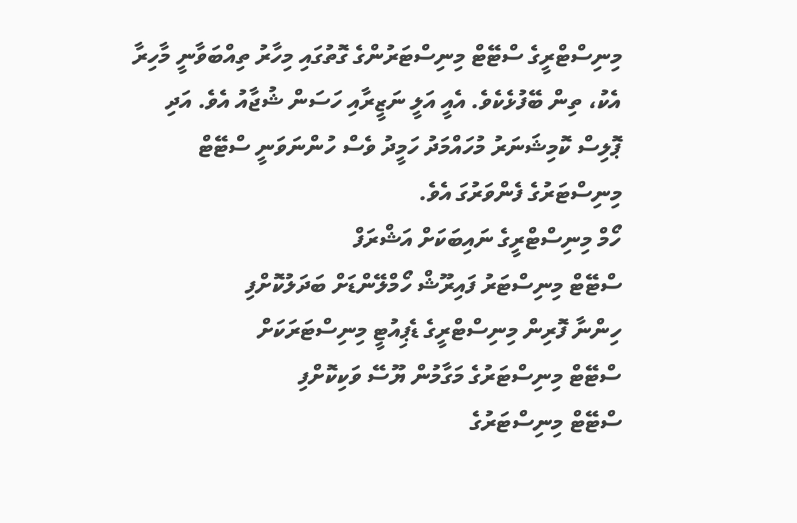މިނިސްޓްރީގެ ސްޓޭޓް މިނިސްޓަރުންގެ ގޮތުގައި މިހާރު ތިއްބަވާނީ މާހިރާ އެކު، ތިން ބޭފުޅެކެވެ. އެއީ އަލީ ނަޒީރާއި ހަސަން ޝުޖާއު އެވެ. އަދި ޕޮލިސް ކޮމިޝަނަރު މުހައްމަދު ހަމީދު ވެސް ހުންނަވަނީ ސްޓޭޓް މިނިސްޓަރުގެ ފެންވަރުގަ އެވެ.
ހޯމް މިނިސްޓްރީގެ ނައިބަކަށް އަޝްރަފް
ސްޓޭޓް މިނިސްޓަރު ފައިރޫޝް ހޯމްލޭންޑަށް ބަދަލުކޮށްފި
ހިންނާ ފޮރިން މިނިސްޓްރީގެ ޑެޕިއުޓީ މިނިސްޓަރަކަށް
ސްޓޭޓް މިނިސްޓަރުގެ މަގާމުން ޔޫސޭ ވަކިކޮށްފި
ސްޓޭޓް މިނިސްޓަރުގެ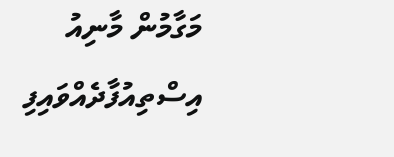މަގާމުން މާނިއު އިސްތިއުފާދެއްވައިފި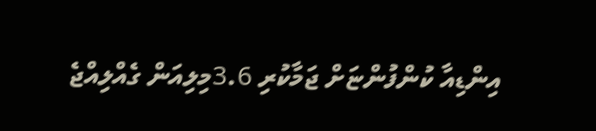އިންޑިއާ ކުންފުންޏަށް ޖަމާކުރި 3.6މިލިއަން ގެއްލިއްޖެ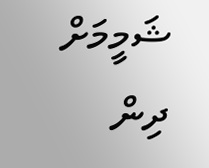ޝަމީމަށް ދިން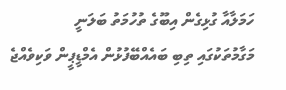ހަމަލާއާ ގުޅިގެން އިބޫގެ ތުހުމަތު ބަލަނީ
މަގާމުތަކުގައި ތިބި ބައެއްބޭފުޅުން އެމްޑީޕީން ވަކިވެއްޖެ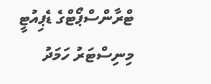ޓްރާންސްޕޯޓްގެ ޑެޕިއުޓީ މިނިސްޓަރު ހަމަދު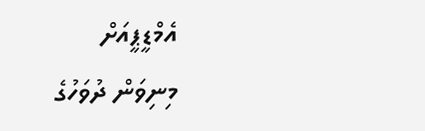އެމްޑީޕީއަށް
މިނިވަން ދުވަހުގެ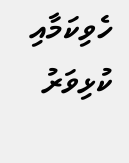ހެވިކަމާއި ކުޅިވަރު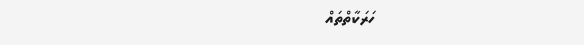ހަރަކާތްތައް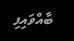ބާއްވައިފި